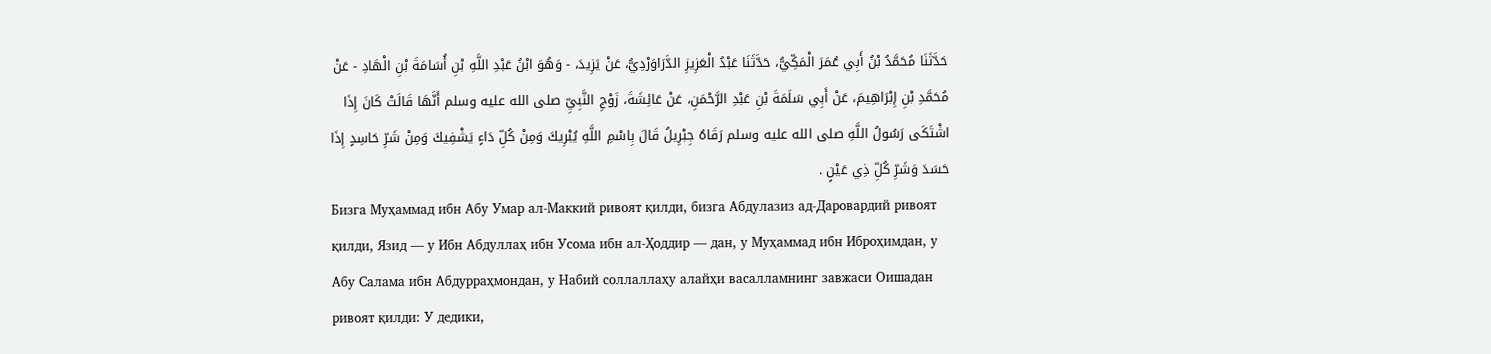حَدَّثَنَا مُحَمَّدُ بْنُ أَبِي عُمَرَ الْمَكِّيُّ، حَدَّثَنَا عَبْدُ الْعَزِيزِ الدَّرَاوَرْدِيُّ، عَنْ يَزِيدَ، - وَهُوَ ابْنُ عَبْدِ اللَّهِ بْنِ أُسَامَةَ بْنِ الْهَادِ - عَنْ مُحَمَّدِ بْنِ إِبْرَاهِيمَ، عَنْ أَبِي سَلَمَةَ بْنِ عَبْدِ الرَّحْمَنِ، عَنْ عَائِشَةَ، زَوْجِ النَّبِيِّ صلى الله عليه وسلم أَنَّهَا قَالَتْ كَانَ إِذَا اشْتَكَى رَسُولُ اللَّهِ صلى الله عليه وسلم رَقَاهُ جِبْرِيلُ قَالَ بِاسْمِ اللَّهِ يُبْرِيكَ وَمِنْ كُلِّ دَاءٍ يَشْفِيكَ وَمِنْ شَرِّ حَاسِدٍ إِذَا حَسَدَ وَشَرِّ كُلِّ ذِي عَيْنٍ .
Бизга Муҳаммад ибн Абу Умар ал-Маккий ривоят қилди, бизга Абдулазиз ад-Даровардий ривоят қилди, Язид — у Ибн Абдуллаҳ ибн Усома ибн ал-Ҳоддир — дан, у Муҳаммад ибн Иброҳимдан, у Абу Салама ибн Абдурраҳмондан, у Набий соллаллаҳу алайҳи васалламнинг завжаси Оишадан ривоят қилди: У дедики,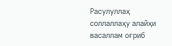Расулуллаҳ соллаллаҳу алайҳи васаллам оғриб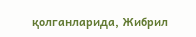қолганларида, Жибрил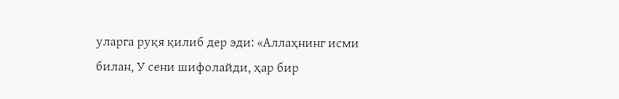уларга руқя қилиб дер эди: «Аллаҳнинг исми билан, У сени шифолайди, ҳар бир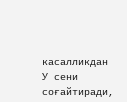касалликдан У сени соғайтиради,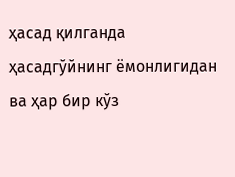ҳасад қилганда ҳасадгўйнинг ёмонлигидан ва ҳар бир кўз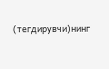(тегдирувчи)нинг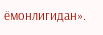ёмонлигидан».